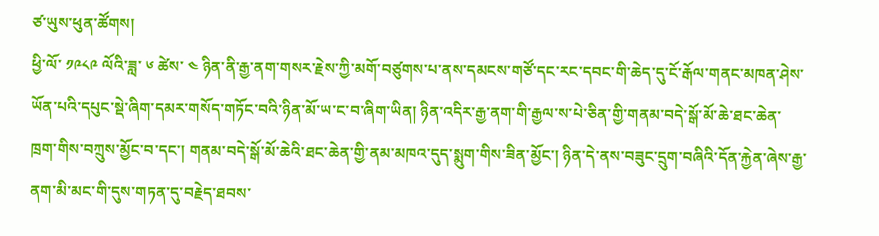ཙ་ཡུས་ཕུན་ཚོགས།
ཕྱི་ལོ་ ༡༩༨༩ ལོའི་ཟླ་ ༦ ཚེས་ ༤ ཉིན་ནི་རྒྱ་ནག་གསར་རྗེས་ཀྱི་མགོ་བཙུགས་པ་ནས་དམངས་གཙོ་དང་རང་དབང་གི་ཆེད་དུ་ངོ་རྒོལ་གནང་མཁན་ཤེས་ཡོན་པའི་དཔུང་སྡེ་ཞིག་དམར་གསོད་གཏོང་བའི་ཉིན་མོ་ཡ་ང་བ་ཞིག་ཡིན། ཉིན་འདིར་རྒྱ་ནག་གི་རྒྱལ་ས་པེ་ཅིན་གྱི་གནམ་བདེ་སྒོ་མོ་ཆེ་ཐང་ཆེན་ཁྲག་གིས་བཀྲུས་མྱོང་བ་དང་། གནམ་བདེ་སྒོ་མོ་ཆེའི་ཐང་ཆེན་གྱི་ནམ་མཁའ་དུད་སྨུག་གིས་ཟིན་མྱོང་། ཉིན་དེ་ནས་བཟུང་དྲུག་བཞིའི་དོན་རྐྱེན་ཞེས་རྒྱ་ནག་མི་མང་གི་དུས་གཏན་དུ་བརྗེད་ཐབས་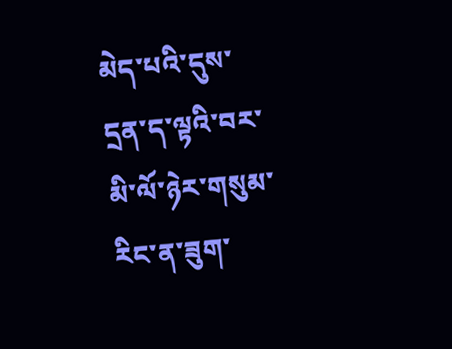མེད་པའི་དུས་དྲན་ད་ལྟའི་བར་མི་ལོ་ཉེར་གསུམ་རིང་ན་ཟུག་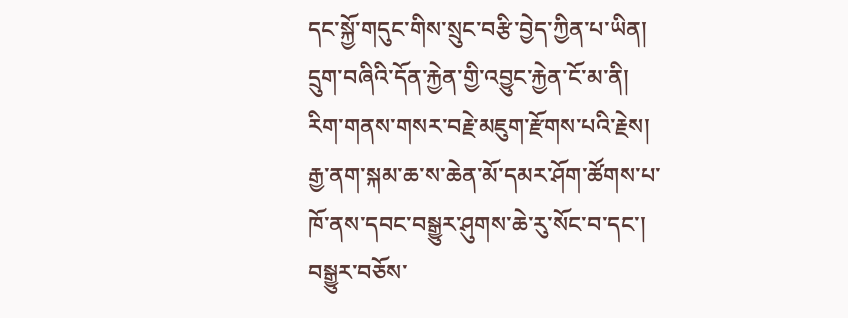དང་སྐྱོ་གདུང་གིས་སྲུང་བརྩི་བྱེད་ཀྱིན་པ་ཡིན།
དྲུག་བཞིའི་དོན་རྐྱེན་གྱི་འབྱུང་རྐྱེན་ངོ་མ་ནི། རིག་གནས་གསར་བརྗེ་མཇུག་རྫོགས་པའི་རྗེས། རྒྱ་ནག་སྐམ་ཆ་ས་ཆེན་མོ་དམར་ཤོག་ཚོགས་པ་ཁོ་ནས་དབང་བསྒྱུར་ཤུགས་ཆེ་རུ་སོང་བ་དང་། བསྒྱུར་བཅོས་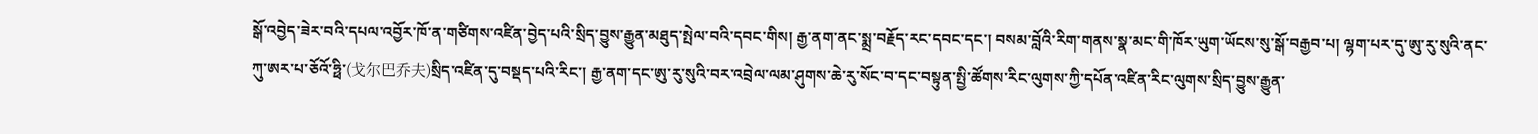སྒོ་འབྱེད་ཟེར་བའི་དཔལ་འབྱོར་ཁོ་ན་གཙིགས་འཛིན་བྱེད་པའི་སྲིད་བྱུས་རྒྱུན་མཐུད་སྤེལ་བའི་དབང་གིས། རྒྱ་ནག་ནང་སྨྲ་བརྗོད་རང་དབང་དང་། བསམ་བློའི་རིག་གནས་སྣ་མང་གི་ཁོར་ཡུག་ཡོངས་སུ་སྒོ་བརྒྱབ་པ། ལྷག་པར་དུ་ཨུ་རུ་སུའི་ནང་ཀུ་ཨར་པ་ཅོའོ་ཧྥི་(戈尔巴乔夫)སྲིད་འཛིན་དུ་བསྡད་པའི་རིང་། རྒྱ་ནག་དང་ཨུ་རུ་སུའི་བར་འབྲེལ་ལམ་ཤུགས་ཆེ་རུ་སོང་བ་དང་བསྟུན་སྤྱི་ཚོགས་རིང་ལུགས་ཀྱི་དཔོན་འཛིན་རིང་ལུགས་སྲིད་བྱུས་རྒྱུན་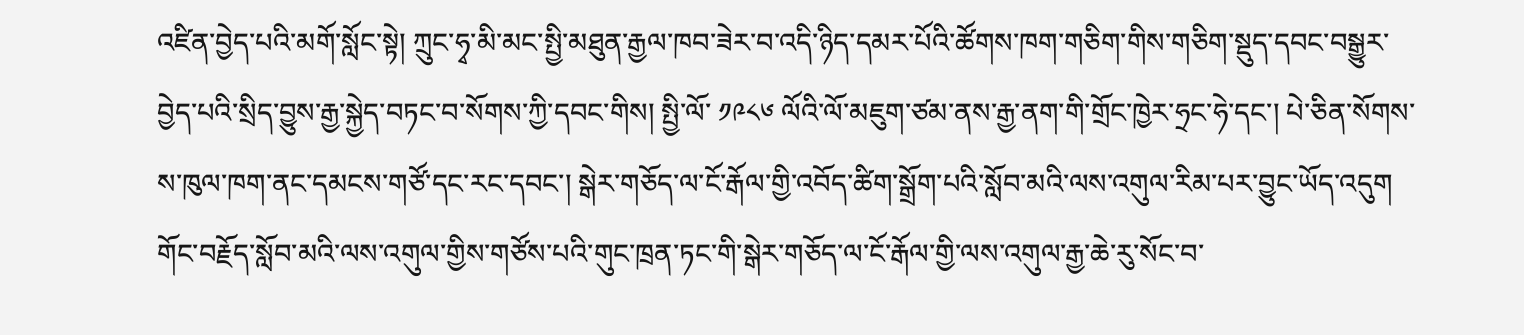འཛིན་བྱེད་པའི་མགོ་སློང་སྟེ། ཀྲུང་ཧྭ་མི་མང་སྤྱི་མཐུན་རྒྱལ་ཁབ་ཟེར་བ་འདི་ཉིད་དམར་པོའི་ཚོགས་ཁག་གཅིག་གིས་གཅིག་སྡུད་དབང་བསྒྱུར་བྱེད་པའི་སྲིད་བྱུས་རྒྱ་སྐྱེད་བཏང་བ་སོགས་ཀྱི་དབང་གིས། སྤྱི་ལོ་ ༡༩༨༦ ལོའི་ལོ་མཇུག་ཙམ་ནས་རྒྱ་ནག་གི་གྲོང་ཁྱེར་ཧྲང་ཧེ་དང་། པེ་ཅིན་སོགས་ས་ཁུལ་ཁག་ནང་དམངས་གཙོ་དང་རང་དབང་། སྒེར་གཅོད་ལ་ངོ་རྒོལ་གྱི་འབོད་ཚིག་སྒྲོག་པའི་སློབ་མའི་ལས་འགུལ་རིམ་པར་བྱུང་ཡོད་འདུག
གོང་བརྗོད་སློབ་མའི་ལས་འགུལ་གྱིས་གཙོས་པའི་གུང་ཁྲན་ཏང་གི་སྒེར་གཅོད་ལ་ངོ་རྒོལ་གྱི་ལས་འགུལ་རྒྱ་ཆེ་རུ་སོང་བ་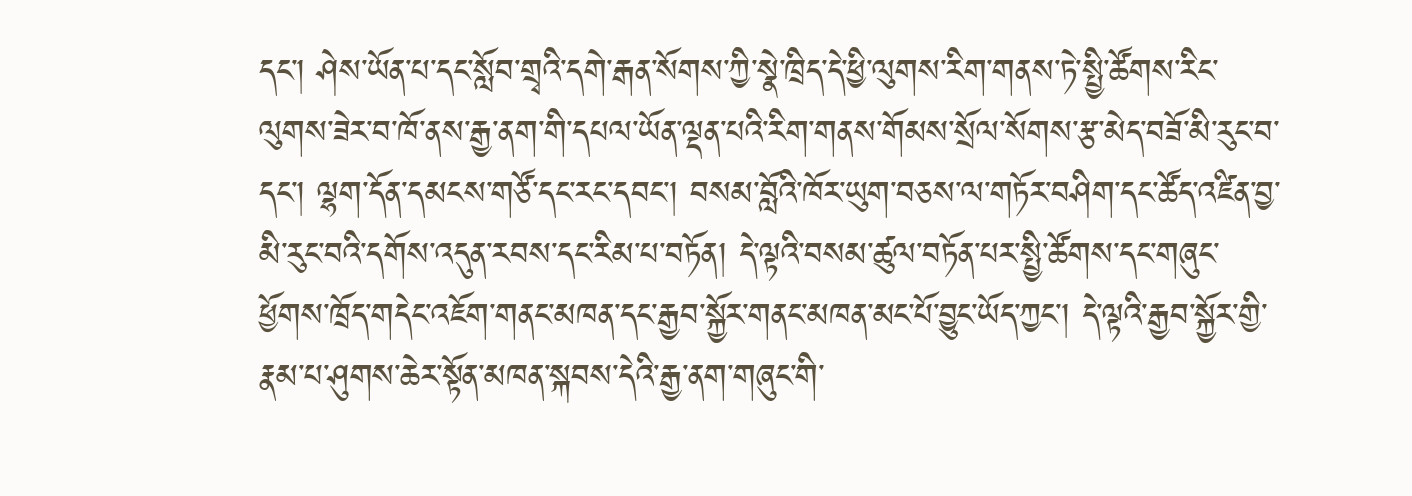དང་། ཤེས་ཡོན་པ་དང་སློབ་གྲྭའི་དགེ་རྒན་སོགས་ཀྱི་སྣེ་ཁྲིད་དེ་ཕྱི་ལུགས་རིག་གནས་ཏེ་སྤྱི་ཚོགས་རིང་ལུགས་ཟེར་བ་ཁོ་ནས་རྒྱ་ནག་གི་དཔལ་ཡོན་ལྡན་པའི་རིག་གནས་གོམས་སྲོལ་སོགས་རྩ་མེད་བཟོ་མི་རུང་བ་དང་། ལྷག་དོན་དམངས་གཙོ་དང་རང་དབང་། བསམ་བློའི་ཁོར་ཡུག་བཅས་ལ་གཏོར་བཤིག་དང་ཚོད་འཛིན་བྱ་མི་རུང་བའི་དགོས་འདུན་རབས་དང་རིམ་པ་བཏོན། དེ་ལྟའི་བསམ་ཚུལ་བཏོན་པར་སྤྱི་ཚོགས་དང་གཞུང་ཕྱོགས་ཁྲོད་གདེང་འཇོག་གནང་མཁན་དང་རྒྱབ་སྐྱོར་གནང་མཁན་མང་པོ་བྱུང་ཡོད་ཀྱང་། དེ་ལྟའི་རྒྱབ་སྐྱོར་གྱི་རྣམ་པ་ཤུགས་ཆེར་སྟོན་མཁན་སྐབས་དེའི་རྒྱ་ནག་གཞུང་གི་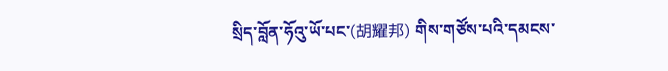སྲིད་བློན་ཧོའུ་ཡོ་པང་(胡耀邦) གིས་གཙོས་པའི་དམངས་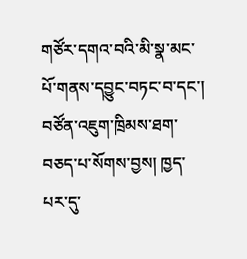གཙོར་དགའ་བའི་མི་སྣ་མང་པོ་གནས་དབྱུང་བཏང་བ་དང་། བཙོན་འཇུག་ཁྲིམས་ཐག་བཅད་པ་སོགས་བྱས། ཁྱད་པར་དུ་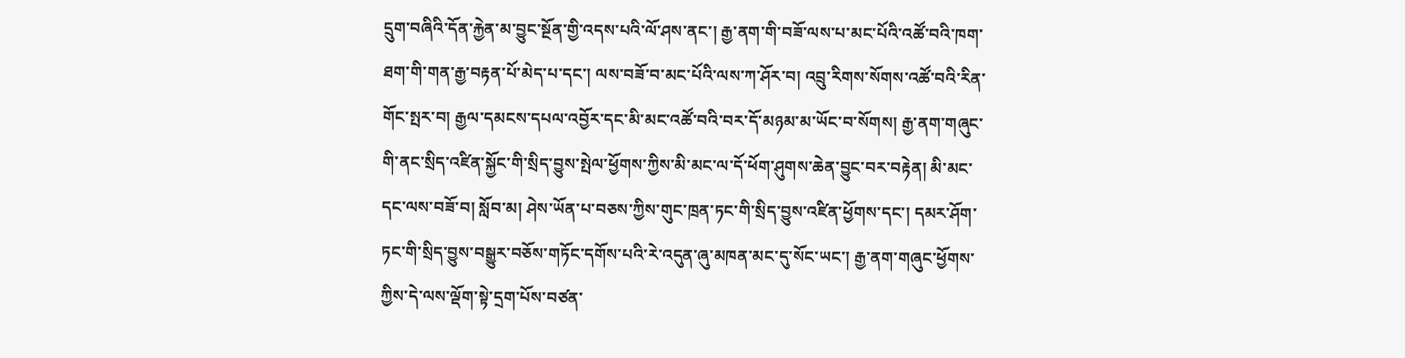དྲུག་བཞིའི་དོན་རྐྱེན་མ་བྱུང་སྔོན་གྱི་འདས་པའི་ལོ་ཤས་ནང་། རྒྱ་ནག་གི་བཟོ་ལས་པ་མང་པོའི་འཚོ་བའི་ཁག་ཐག་གི་གན་རྒྱ་བརྟན་པོ་མེད་པ་དང་། ལས་བཟོ་བ་མང་པོའི་ལས་ཀ་ཤོར་བ། འབྲུ་རིགས་སོགས་འཚོ་བའི་རིན་གོང་སྤར་བ། རྒྱལ་དམངས་དཔལ་འབྱོར་དང་མི་མང་འཚོ་བའི་བར་དོ་མཉམ་མ་ཡོང་བ་སོགས། རྒྱ་ནག་གཞུང་གི་ནང་སྲིད་འཛིན་སྐྱོང་གི་སྲིད་བྱུས་སྤེལ་ཕྱོགས་ཀྱིས་མི་མང་ལ་དོ་ཕོག་ཤུགས་ཆེན་བྱུང་བར་བརྟེན། མི་མང་དང་ལས་བཟོ་བ། སློབ་མ། ཤེས་ཡོན་པ་བཅས་ཀྱིས་གུང་ཁྲན་ཏང་གི་སྲིད་བྱུས་འཛིན་ཕྱོགས་དང་། དམར་ཤོག་ཏང་གི་སྲིད་བྱུས་བསྒྱུར་བཅོས་གཏོང་དགོས་པའི་རེ་འདུན་ཞུ་མཁན་མང་དུ་སོང་ཡང་། རྒྱ་ནག་གཞུང་ཕྱོགས་ཀྱིས་དེ་ལས་ལྡོག་སྟེ་དྲག་པོས་བཙན་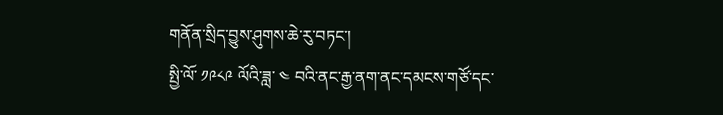གནོན་སྲིད་བྱུས་ཤུགས་ཆེ་རུ་བཏང་།
སྤྱི་ལོ་ ༡༩༨༩ ལོའི་ཟླ་ ༤ བའི་ནང་རྒྱ་ནག་ནང་དམངས་གཙོ་དང་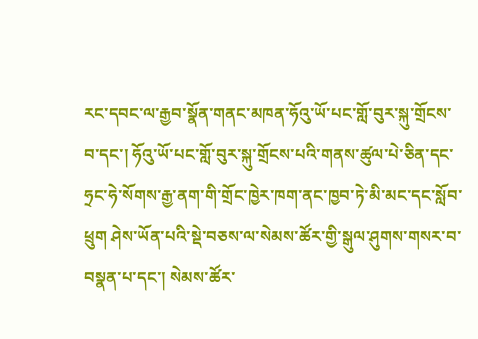རང་དབང་ལ་རྒྱབ་སྣོན་གནང་མཁན་ཧོའུ་ཡོ་པང་གློ་བུར་སྐུ་གྲོངས་བ་དང་། ཧོའུ་ཡོ་པང་གློ་བུར་སྐུ་གྲོངས་པའི་གནས་ཚུལ་པེ་ཅིན་དང་ཧྲང་ཧེ་སོགས་རྒྱ་ནག་གི་གྲོང་ཁྱེར་ཁག་ནང་ཁྱབ་ཏེ་མི་མང་དང་སློབ་ཕྲུག ཤེས་ཡོན་པའི་སྡེ་བཅས་ལ་སེམས་ཚོར་གྱི་སྒུལ་ཤུགས་གསར་བ་བསྣན་པ་དང་། སེམས་ཚོར་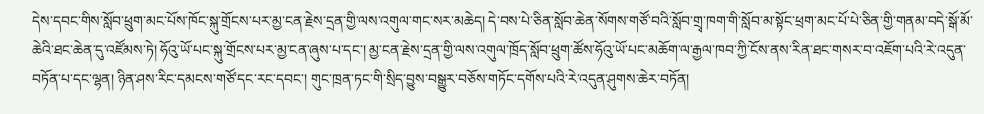དེས་དབང་གིས་སློབ་ཕྲུག་མང་པོས་ཁོང་སྐུ་གྲོངས་པར་མྱ་ངན་རྗེས་དྲན་གྱི་ལས་འགུལ་གང་སར་མཆེད། དེ་བས་པེ་ཅིན་སློབ་ཆེན་སོགས་གཙོ་བའི་སློབ་གྲྭ་ཁག་གི་སློབ་མ་སྟོང་ཕྲག་མང་པོ་པེ་ཅིན་གྱི་གནམ་བདེ་སྒོ་མོ་ཆེའི་ཐང་ཆེན་དུ་འཛོམས་ཏེ། ཧོའུ་ཡོ་པང་སྐུ་གྲོངས་པར་མྱ་ངན་ཞུས་པ་དང་། མྱ་ངན་རྗེས་དྲན་གྱི་ལས་འགུལ་ཁྲོད་སློབ་ཕྲུག་ཚོས་ཧོའུ་ཡོ་པང་མཆོག་ལ་རྒྱལ་ཁབ་ཀྱི་ངོས་ནས་རིན་ཐང་གསར་བ་འཇོག་པའི་རེ་འདུན་བཏོན་པ་དང་ལྷན། ཉིན་ཤས་རིང་དམངས་གཙོ་དང་རང་དབང་། གུང་ཁྲན་ཏང་གི་སྲིད་བྱུས་བསྒྱུར་བཅོས་གཏོང་དགོས་པའི་རེ་འདུན་ཤུགས་ཆེར་བཏོན།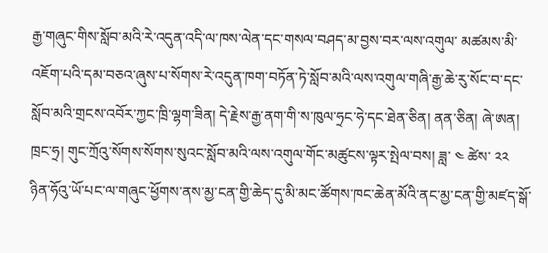རྒྱ་གཞུང་གིས་སློབ་མའི་རེ་འདུན་འདི་ལ་ཁས་ལེན་དང་གསལ་བཤད་མ་བྱས་བར་ལས་འགུལ་ མཚམས་མི་འཇོག་པའི་དམ་བཅའ་ཞུས་པ་སོགས་རེ་འདུན་ཁག་བཏོན་ཏེ་སློབ་མའི་ལས་འགུལ་གཞི་རྒྱ་ཆེ་རུ་སོང་བ་དང་སློབ་མའི་གྲངས་འབོར་ཀྱང་ཁྲི་ལྷག་ཟིན། དེ་རྗེས་རྒྱ་ནག་གི་ས་ཁུལ་ཧྲང་ཧེ་དང་ཐེན་ཅིན། ནན་ཅིན། ཞེ་ཨན། ཁྲང་ཧྲ། གུང་ཀྲོའུ་སོགས་སོགས་སུའང་སློབ་མའི་ལས་འགུལ་གོང་མཚུངས་ལྟར་སྤེལ་བས། ཟླ་ ༤ ཚེས་ ༢༢ ཉིན་ཧོའུ་ཡོ་པང་ལ་གཞུང་ཕྱོགས་ནས་མྱ་ངན་གྱི་ཆེད་དུ་མི་མང་ཚོགས་ཁང་ཆེན་མོའི་ནང་མྱ་ངན་གྱི་མཛད་སྒོ་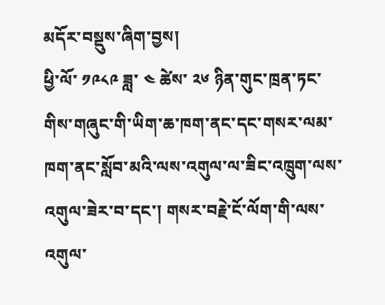མདོར་བསྡུས་ཞིག་བྱས།
ཕྱི་ལོ་ ༡༩༨༩ ཟླ་ ༤ ཚེས་ ༢༦ ཉིན་གུང་ཁྲན་ཏང་གིས་གཞུང་གི་ཡིག་ཆ་ཁག་ནང་དང་གསར་ལམ་ཁག་ནང་སློབ་མའི་ལས་འགུལ་ལ་ཟིང་འཁྲུག་ལས་འགུལ་ཟེར་བ་དང་། གསར་བརྗེ་ངོ་ལོག་གི་ལས་འགུལ་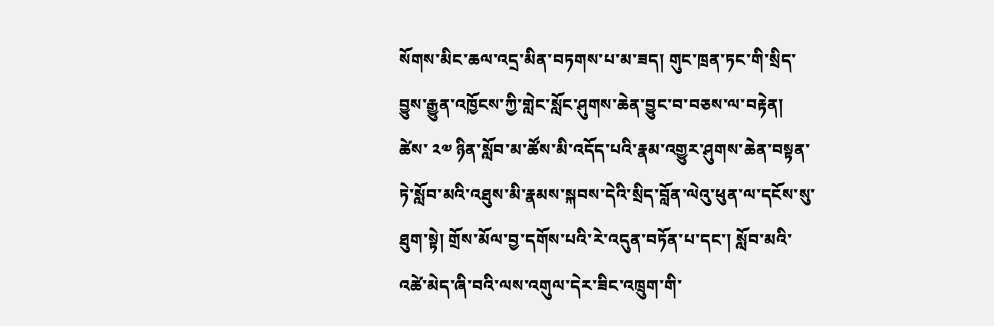སོགས་མིང་ཆལ་འདྲ་མིན་བཏགས་པ་མ་ཟད། གུང་ཁྲན་ཏང་གི་སྲིད་བྱུས་རྒྱུན་འཁྱོངས་ཀྱི་གླེང་སློང་ཤུགས་ཆེན་བྱུང་བ་བཅས་ལ་བརྟེན། ཚེས་ ༢༧ ཉིན་སློབ་མ་ཚོས་མི་འདོད་པའི་རྣམ་འགྱུར་ཤུགས་ཆེན་བསྟན་ཏེ་སློབ་མའི་འཐུས་མི་རྣམས་སྐབས་དེའི་སྲིད་བློན་ལེའུ་ཕུན་ལ་དངོས་སུ་ཐུག་སྟེ། གྲོས་མོལ་བྱ་དགོས་པའི་རེ་འདུན་བཏོན་པ་དང་། སློབ་མའི་འཚེ་མེད་ཞི་བའི་ལས་འགུལ་དེར་ཟིང་འཁྲུག་གི་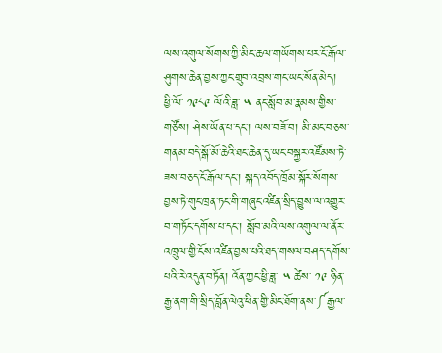ལས་འགུལ་སོགས་ཀྱི་མིང་ཆལ་གཡོགས་པར་ངོ་རྒོལ་ཤུགས་ཆེན་བྱས་ཀྱང་གྲུབ་འབྲས་གང་ཡང་སོན་མེད།
ཕྱི་ལོ་ ༡༩༨༩ ལོའི་ཟླ་ ༥ ནང་སློབ་མ་རྣམས་གྱིས་གཙོས། ཤེས་ཡོན་པ་དང་། ལས་བཟོ་བ། མི་མང་བཅས་གནམ་བདེ་སྒོ་མོ་ཆེའི་ཐང་ཆེན་དུ་ཡང་བསྐྱར་འཛོམས་ཏེ་ཟས་བཅད་ངོ་རྒོལ་དང་། སྐད་འབོད་ཁྲོམ་སྐོར་སོགས་བྱས་ཏེ་གུང་ཁྲན་ཏང་གི་གཞུང་འཛིན་སྲིད་བྱུས་ལ་འགྱུར་བ་གཏོང་དགོས་པ་དང་། སློབ་མའི་ལས་འགུལ་ལ་ནོར་འཁྲུལ་གྱི་ངོས་འཛིན་བྱས་པའི་ཐད་གསལ་བཤད་དགོས་པའི་རེ་འདུན་བཏོན། འོན་ཀྱང་ཕྱི་ཟླ་ ༥ ཚེས་ ༡༩ ཉིན་རྒྱ་ནག་གི་སྲིད་བློན་ལེའུ་ཕིན་གྱི་མིང་ཐོག་ནས་༼རྒྱལ་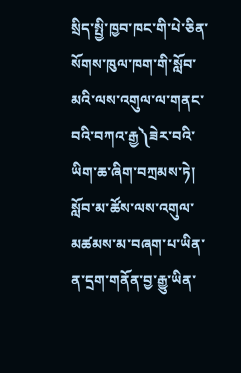སྲིད་སྤྱི་ཁྱབ་ཁང་གི་པེ་ཅིན་སོགས་ཁུལ་ཁག་གི་སློབ་མའི་ལས་འགུལ་ལ་གནང་བའི་བཀའ་རྒྱ༽ཟེར་བའི་ཡིག་ཆ་ཞིག་བཀྲམས་ཏེ། སློབ་མ་ཚོས་ལས་འགུལ་མཚམས་མ་བཞག་པ་ཡིན་ན་དྲག་གནོན་བྱ་རྒྱུ་ཡིན་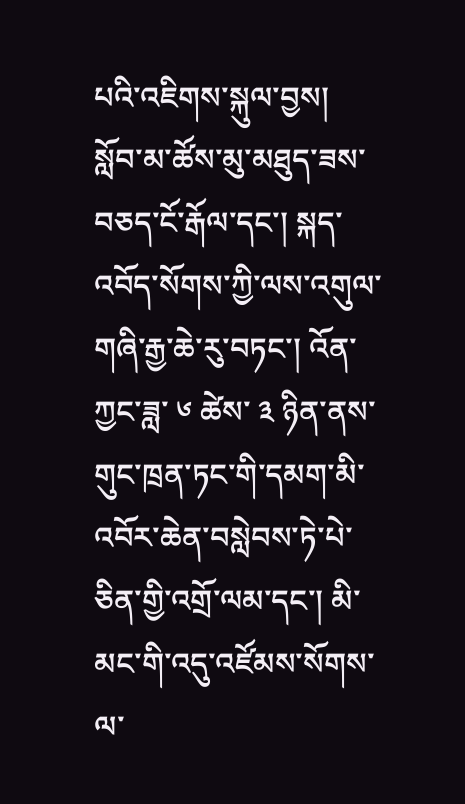པའི་འཇིགས་སྐུལ་བྱས། སློབ་མ་ཚོས་མུ་མཐུད་ཟས་བཅད་ངོ་རྒོལ་དང་། སྐད་འབོད་སོགས་ཀྱི་ལས་འགུལ་གཞི་རྒྱ་ཆེ་རུ་བཏང་། འོན་ཀྱང་ཟླ་ ༦ ཚེས་ ༣ ཉིན་ནས་གུང་ཁྲན་ཏང་གི་དམག་མི་འབོར་ཆེན་བསླེབས་ཏེ་པེ་ཅིན་གྱི་འགྲོ་ལམ་དང་། མི་མང་གི་འདུ་འཛོམས་སོགས་ལ་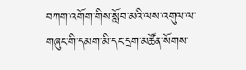བཀག་འགོག་གིས་སློབ་མའི་ལས་འགུལ་ལ་གཞུང་གི་དམག་མི་དང་དྲག་མཚོན་སོགས་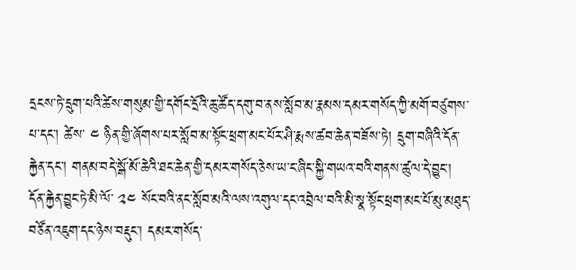དྲངས་ཏེ་དྲུག་པའི་ཚེས་གསུམ་གྱི་དགོང་དྲོའི་ཆུ་ཚོད་དགུ་བ་ནས་སློབ་མ་རྣམས་དམར་གསོད་ཀྱི་མགོ་བཙུགས་པ་དང་། ཚེས་ ༤ ཉིན་གྱི་ཞོགས་པར་སློབ་མ་སྟོང་ཕྲག་མང་པོར་ཤི་རྨས་ཚབ་ཆེན་བཟོས་ཏེ། དྲུག་བཞིའི་དོན་རྐྱེན་དང་། གནམ་བདེ་སྒོ་མོ་ཆེའི་ཐང་ཆེན་གྱི་དམར་གསོད་ཅེས་ཡ་ང་ཞིང་སྐྱི་གཡའ་བའི་གནས་ཚུལ་དེ་བྱུང་།
དོན་རྐྱེན་བྱུང་ཏེ་མི་ལོ་ ༢༤ སོང་བའི་ནང་སློབ་མའི་ལས་འགུལ་དང་འབྲེལ་བའི་མི་སྣ་སྟོང་ཕྲག་མང་པོ་མུ་མཐུད་བཙོན་འཇུག་དང་ཉེས་བརྡུང་། དམར་གསོད་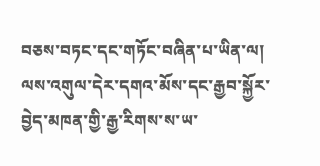བཅས་བཏང་དང་གཏོང་བཞིན་པ་ཡིན་ལ། ལས་འགུལ་དེར་དགའ་མོས་དང་རྒྱབ་སྐྱོར་བྱེད་མཁན་གྱི་རྒྱ་རིགས་ས་ཡ་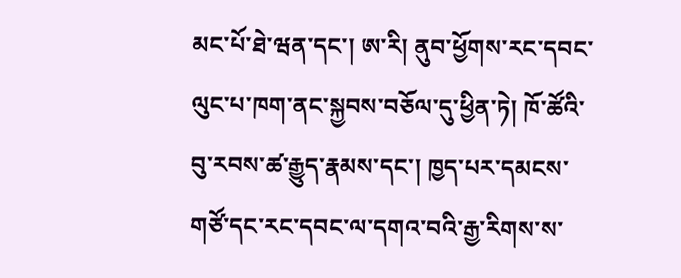མང་པོ་ཐེ་ཝན་དང་། ཨ་རི། ནུབ་ཕྱོགས་རང་དབང་ལུང་པ་ཁག་ནང་སྐྱབས་བཅོལ་དུ་ཕྱིན་ཏེ། ཁོ་ཚོའི་བུ་རབས་ཚ་རྒྱུད་རྣམས་དང་། ཁྱད་པར་དམངས་གཙོ་དང་རང་དབང་ལ་དགའ་བའི་རྒྱ་རིགས་ས་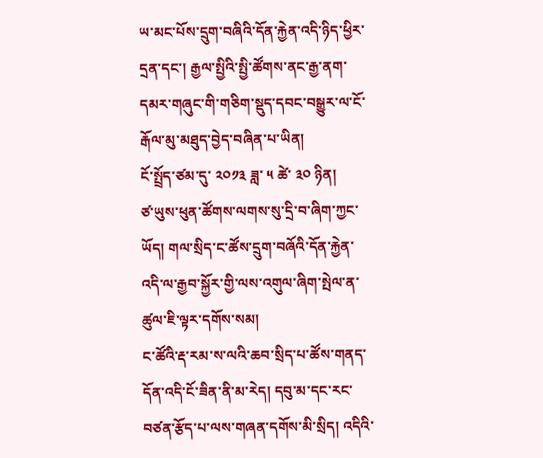ཡ་མང་པོས་དྲུག་བཞིའི་དོན་རྐྱེན་འདི་ཉིད་ཕྱིར་དྲན་དང་། རྒྱལ་སྤྱིའི་སྤྱི་ཚོགས་ནང་རྒྱ་ནག་དམར་གཞུང་གི་གཅིག་སྡུད་དབང་བསྒྱུར་ལ་ངོ་རྒོལ་མུ་མཐུད་བྱེད་བཞིན་པ་ཡིན།
ངོ་སྤྲོད་ཙམ་དུ་ ༢༠༡༣ ཟླ་ ༥ ཚེ་ ༣༠ ཉིན།
ཙ་ཡུས་ཕུན་ཚོགས་ལགས་སུ་དྲི་བ་ཞིག་ཀྱང་ཡོད། གལ་སྲིད་ང་ཚོས་དྲུག་བཞོའི་དོན་རྐྱེན་འདི་ལ་རྒྱབ་སྐྱོར་གྱི་ལས་འགུལ་ཞིག་སྤེལ་ན་ཚུལ་ཇི་ལྟར་དགོས་སམ།
ང་ཚོའི་རྡ་རམ་ས་ལའི་ཆབ་སྲིད་པ་ཚོས་གནད་དོན་འདི་ངོ་ཟིན་ནི་མ་རེད། དབུ་མ་དང་རང་བཙན་རྩོད་པ་ལས་གཞན་དགོས་མི་སྲིད། འདིའི་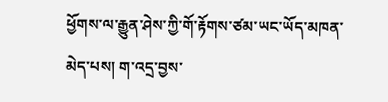ཕྱོགས་ལ་རྒྱུན་ཤེས་ཀྱི་གོ་རྟོགས་ཙམ་ཡང་ཡོད་མཁན་མེད་པས། ག་འདྲ་བྱས་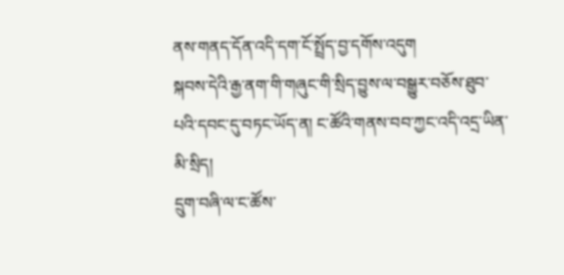ནས་གནད་དོན་འདི་དག་ངོ་སྤྲོད་བྱ་དགོས་འདུག
སྐབས་དེའི་རྒྱ་ནག་གི་གཞུང་གི་སྲིད་བྱུས་ལ་བསྒྱུར་བཅོས་ཐུབ་པའི་དབང་དུ་བཏང་ཡོད་ན། ང་ཚོའི་གནས་བབ་ཀྱང་འདི་འདྲ་ཡིན་མི་སྲིད།
དྲུག་བཞི་ལ་ང་ཚོས་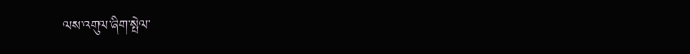ལས་འགུལ་ཞིག་སྤེལ་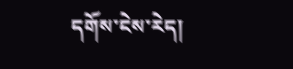དགོས་ངེས་རེད།